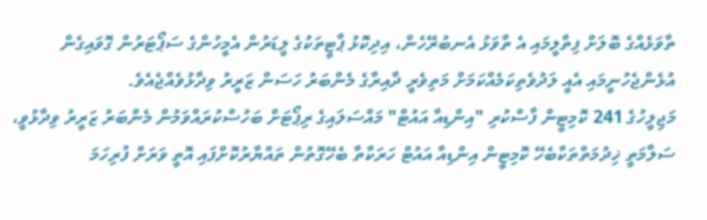ތާވަޅެއްގެ ބޮލަށް ފިތާލީމައި އެ ތާވަޅު އެނބުރޭހެން، އިދިކޮޅު ޕާޓީތަކުގެ ލީޑަރުން އެމީހުންގެ ސަޕޯޓަރުން ގޮވައިގެން އުޅެންޖެހުނީމައި އެއީ ލަދުވެތިކަމެއްކަމަށް މަތިވެރީ ދާއިރާގެ މެންބަރު ހަސަން ޒަރީރު ވިދާޅުވެއްޖެއެވެ.
މަޖިލީހުގެ 241 ކޮމިޓީން ފާސްކުރި "އިންޑިއާ އައުޓް" މައްސަލައިގެ ރިޕޯޓަށް ބަހުސްކުރައްވަމުން މެންބަރު ޒަރީރު ވިދާޅުވީ، ސަލާމަތީ ޚިދުމަތްތަކާބެހޭ ކޮމިޓީން އިންޑިއާ އައުޓް ހަރަކާތާ ބެހޭގޮތުން ތައްޔާރުކޮށްފައި އޮތީ ވަރަށް ފުރިހަމަ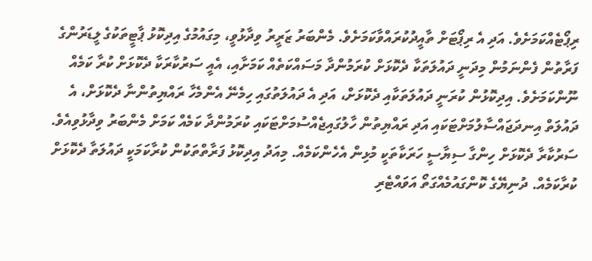ރިޕޯޓެއްކަމަށެވެ. އަދި އެ ރިޕޯޓަށް ތާއީދުކުރައްވާކަމަށެވެ. މެންބަރު ޒަރީރު ވިދާޅުވީ، މިގައުމުގެ އިދިކޮޅު ޕާޓީތަކުގެ ލީޑަރުންގެ ފަރާތުން ފެންނަމުން މިދަނީ ދައުލަތަކާ ދެކޮޅަށް ކުރަމުންދާ މަސައްކަތެއް ކަމަށާއި، އެއީ ސަރުކާރަކާ ދެކޮޅަށް ކުރާ ކަމެއް ނޫންކަމަށެވެ. އިދިކޮޅުން ކުރަނީ ދައުލަތަކާއި ދެކޮޅަށް، އަދި އެ ދައުލަތުގައި ހިމެނޭ އެންމެހާ ރައްޔިތުންނާ ދެކޮޅަށް، އެ ދައުލަތް އިނދަޖައްސާލުމަށްޓަކައި އަދި ރައްޔިތުން ހާލުގައިޖެއްސުމަށްޓަކައި ކުރަމުންދާ ކަމެއް ކަމަށް މެންބަރު ވިދާޅުވިއެވެ.
ސަރުކާރާ ދެކޮޅަށް ހިންގާ ސިޔާސީ ހަރަކާތަކީ މުޅިން އެހެންކަމެއް. މިއަދު އިދިކޮޅު ފަރާތްތަކުން ކުރާކަމަކީ ދައުލަތާ ދެކޮޅަށް ކުރާކަމެއް. ދުނިޔޭގެ ކޮންގައުމެއްގަތޯ އަވައްޓެރި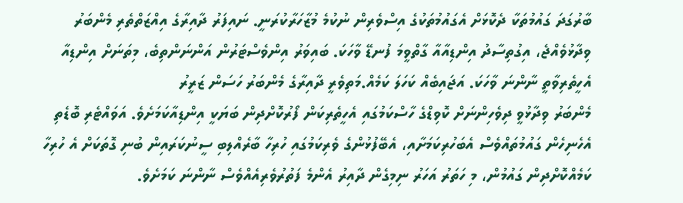ބާރުގަދަ ގައުމުތަކާ ދެކޮޅަށް އެގައުމުތަކުގެ އިސްވެރިން ނުކުމެ މުޒާހަރާކުރަނީ. ނައިފަރު ދާއިރާގެ އިއްޒަތްތެރި މެންބަރު ވިދާޅުވެއްޖެ، އިގުތިސާދު އިންޑިއާއާ ގާތްވީމަ ފުނޑޭ ވާހަކަ. ބައިވަރު އިންވެސްޓަރުން އަންނަންތިބެ، މިތަނަށް އިންޑިއާ އެހީތެރިވާތީ ނާންނަ ވާހަކަ. އަޖައިބެއް ކަހަލަ ކަމެއް.މަތިވެރީ ދާއިރާގެ މެންބަރު ހަސަން ޒަރީރު
މެންބަރު ވިދާޅުވީ ދިވެހިންނަށް ކޮވިޑްގެ ހާސްކަމުގައި އެހީތެރިކަން ފޯރުކޮށްދިން ބަޔަކީ އިންޑިއާކަމަށެވެ. އަވައްޓެރި ބޮޑެތި އެހެނިހެން ގައުމުތައްވެސް އެބަހުރިކަމަށާއި، އެބޭފުޅުންގެ ވެރިކަމުގައި ހުރިހާ ބާރެއްލިބި ސީނުކަރައިން ބުނި ގޮތަކަށް އެ ހުރިހާ ކަމެއްކޮށްދިން ގައުމުން، މި ހަތަރު އަހަރު ނިމިގެން ދާއިރު އެންމެ ފަތުރުވެރިއެއްވެސް ނާންނަ ކަމަށެވެ.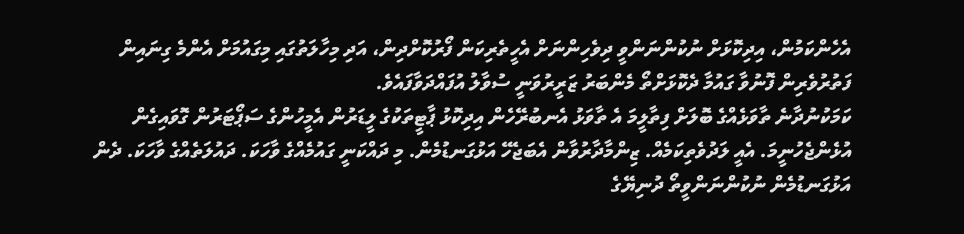އެހެންކަމުން، އިދިކޮޅަށް ނުކުންނަންވީ ދިވެހިންނަށް އެހީތެރިކަން ފޯރުކޮށްދިން، އަދި މިހާލަތުގައި މިގައުމަށް އެންމެ ގިނައިން ފަތުރުވެރިން ފޮނުވާ ގައުމާ ދެކޮޅަށްތޯ މެންބަރު ޒަރީރުވަނީ ސުވާލު އުފައްދަވާފައެވެ.
ކަމަކުނުދާނެ ތާވަޅެއްގެ ބޮލަށް ފިތާލީމަ އެ ތާވަޅު އެނބުރޭހެން އިދިކޮޅު ޕާޓީތަކުގެ ލީޑަރުން އެމީހުންގެ ސަޕޯޓަރުން ގޮވައިގެން އުޅެންޖެހުނީމަ. އެއީ ލަދުވެތިކަމެއް. ޒިންމާދާރުވާން އެބަޖެހޭ އަޅުގަނޑުމެން. މި ދައްކަނީ ގައުމެއްގެ ވާހަކަ. ދައުލަތެއްގެ ވާހަކަ. ދެން އަޅުގަނޑުމެން ނުކުންނަންވީތޯ ދުނިޔޭގެ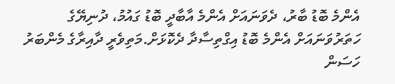އެންމެ ބޮޑު ބާރު، ދެވަނައަށް އެންމެ އާބާދީ ބޮޑު ގައުމު، ދުނިޔޭގެ ހަތަރުވަނައަށް އެންމެ ބޮޑު އިގްތިސާދާ ދެކޮޅަށް.މަތިވެރީ ދާއިރާގެ މެންބަރު ހަސަން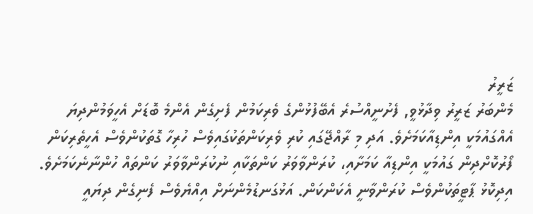ޒަރީރު
މެންބަރު ޒަރީރު ވިދާޅުވީ, ފެށުނީއްސުރެ އެބޭފުޅުންގެ ވެރިކަމުން ފެށިގެން އެންމެ ބޮޑަށް އެހީވަމުންދިޔަ އެއްގައުމަކީ އިންޑިއާކަމަށެވެ. އަދި މި ރާއްޖޭގައި ކުރި ވެރިކަންތަކުގައިވެސް ހުރިހާ ގޮތަކުންވެސް އެހީތެރިކަން ފޯރުކޮށްދިން ގައުމަކީ އިންޑިއާ ކަމަށާއި، ކުރަންވާވަރު ކަންތަކާއި ނުކުރަންވާވަރު ކަންތައް ހުންނާނެކަމަށެވެ.
އިދިކޮޅު ޕާޓީތަކުންވެސް ކުރަންވާނީ އެކަންކަން. އަޅުގަނޑުމެންނަށް އިއްޔެވެސް ފެނިގެން ދިޔައީ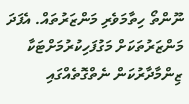ނޫންތޯ ހިތާމަވެރި މަންޒަރުތައް. އެފަދަ މަންޒަރުތަކަށް މަގުފަހިކުރުމަށްޓަކާ ޒިންމާދާރުކަން ނެތްގޮތެއްގައި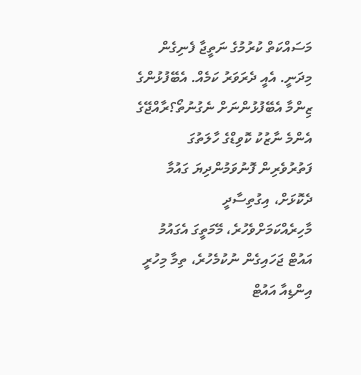މަސައްކަތް ކުރުމުގެ ނަތީޖާ ފެނިގެން މިދަނީ. އެއީ ދެރަވަރު ކަމެއް. އެބޭފުޅުންގެ ޒިންމާ އެބޭފުޅުންނަށް ނެގުނުތޯ؟ރާއްޖޭގެ އެންމެ ނާޒުކު ކޮވިޑްގެ ހާލަތުގަ ފަތުރުވެރިން ފޮނުވަމުންދިޔަ ގައުމާ ދެކޮޅަށް، އިގުތިސާދީ މާހިރެއްކަމަށްވެހުރެ، މޭމަތީގަ އެގައުމު އައުޓް ޖަހައިގެން ނުކުމެހުރެ، ތިމާ މިހުރީ އިންޑިއާ އައުޓް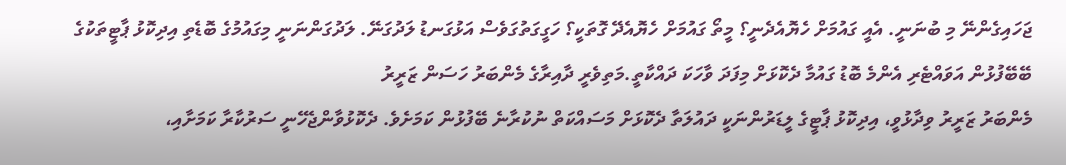ޖަހައިގެންނޭ މި ބުނަނީ. އެއީ ގައުމަށް ހެޔޮއެދެނީ؟ މީތޯ ގައުމަށް ހެޔޮއެދޭ ގޮތަކީ؟ ހަގީގަތުގަވެސް އަޅުގަނޑު ލަދުގަނޭ. ލަދުގަންނަނީ މިގައުމުގެ ބޮޑެތި އިދިކޮޅު ޕާޓީތަކުގެ ބޭބޭފުޅުން އަވައްޓެރި އެންމެ ބޮޑު ގައުމާ ދެކޮޅަށް މިފަދަ ވާހަކަ ދައްކާތީ.މަތިވެރީ ދާއިރާގެ މެންބަރު ހަސަން ޒަރީރު
މެންބަރު ޒަރީރު ވިދާޅުވީ، އިދިކޮޅު ޕާޓީގެ ލީޑަރުންނަކީ ދައުލަތާ ދެކޮޅަށް މަސައްކަތް ނުކުރާނެ ބޭފުޅުން ކަމަށެވެ. ދެކޮޅުވާންޖެހޭނީ ސަރުކާރާ ކަމަށާއި،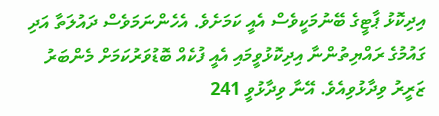އިދިކޮޅު ޕާޓީގެ ބޭނުމަކީވެސް އެއީ ކަމަށެވެ. އެހެންނަމަވެސް ދައުލަތާ އަދި ގައުމުގެ ރައްޔިތުންނާ އިދިކޮޅުވީމައި އެއީ ފުކެއް ބޮޑުވަރުކަމަށް މެންބަރު ޒަރީރު ވިދާޅުވިއެވެ. އޭނާ ވިދާޅުވީ 241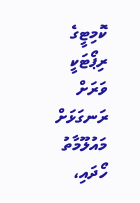ކޮމިޓީގެ ރިޕޯޓަކީ ވަރަށް ރަނގަޅަށް މައުލޫމާތު ހޯދައި،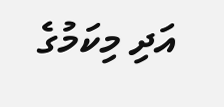އަދި މިކަމުގެ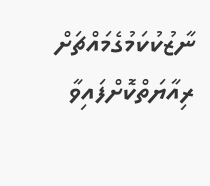ނާޒުކުކަމުގެމައްޗަށް ރިއާޔަތްކޮށްފައިވާ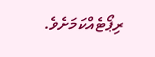ރިޕޯޓެއްކަމަށެވެ.